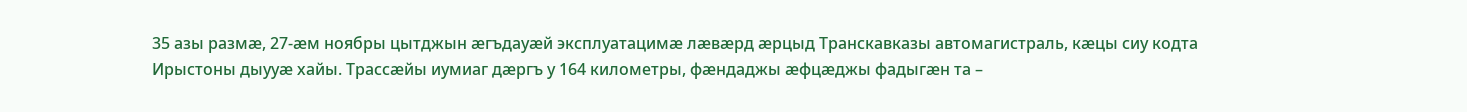35 азы размæ, 27-æм ноябры цытджын æгъдауæй эксплуатацимæ лæвæрд æрцыд Транскавказы автомагистраль, кæцы сиу кодта Ирыстоны дыууæ хайы. Трассæйы иумиаг дæргъ у 164 километры, фæндаджы æфцæджы фадыгæн та –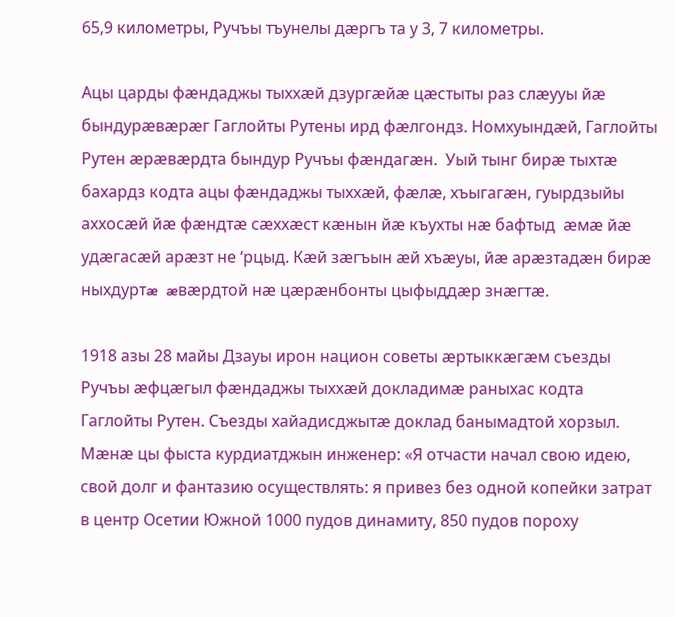65,9 километры, Ручъы тъунелы дæргъ та у 3, 7 километры.

Ацы царды фæндаджы тыххæй дзургæйæ цæстыты раз слæууы йæ бындурæвæрæг Гаглойты Рутены ирд фæлгондз. Номхуындæй, Гаглойты Рутен æрæвæрдта бындур Ручъы фæндагæн.  Уый тынг бирæ тыхтæ бахардз кодта ацы фæндаджы тыххæй, фæлæ, хъыгагæн, гуырдзыйы аххосæй йæ фæндтæ сæххæст кæнын йæ къухты нæ бафтыд  æмæ йæ удæгасæй арæзт не ‘рцыд. Кæй зæгъын æй хъæуы, йæ арæзтадæн бирæ ныхдуртæ  æвæрдтой нæ цæрæнбонты цыфыддæр знæгтæ.

1918 азы 28 майы Дзауы ирон национ советы æртыккæгæм съезды Ручъы æфцæгыл фæндаджы тыххæй докладимæ раныхас кодта Гаглойты Рутен. Съезды хайадисджытæ доклад банымадтой хорзыл. Мæнæ цы фыста курдиатджын инженер: «Я отчасти начал свою идею, свой долг и фантазию осуществлять: я привез без одной копейки затрат в центр Осетии Южной 1000 пудов динамиту, 850 пудов пороху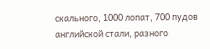скального, 1000 лопат, 700 пудов английской стали, разного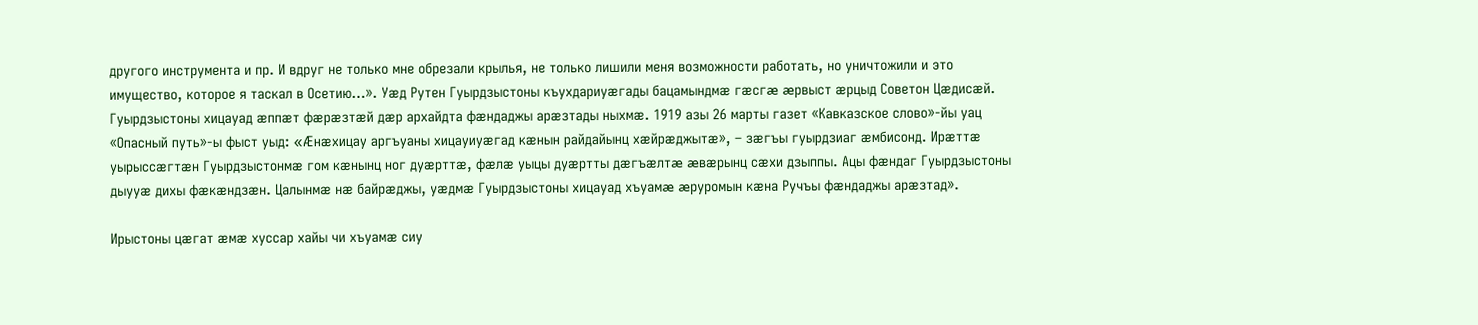другого инструмента и пр. И вдруг не только мне обрезали крылья, не только лишили меня возможности работать, но уничтожили и это имущество, которое я таскал в Осетию…». Уæд Рутен Гуырдзыстоны къухдариуæгады бацамындмæ гæсгæ æрвыст æрцыд Советон Цæдисæй. Гуырдзыстоны хицауад æппæт фæрæзтæй дæр архайдта фæндаджы арæзтады ныхмæ. 1919 азы 26 марты газет «Кавказское слово»-йы уац «Опасный путь»-ы фыст уыд: «Æнæхицау аргъуаны хицауиуæгад кæнын райдайынц хæйрæджытæ», – зæгъы гуырдзиаг æмбисонд. Ирæттæ уырыссæгтæн Гуырдзыстонмæ гом кæнынц ног дуæрттæ, фæлæ уыцы дуæртты дæгъæлтæ æвæрынц сæхи дзыппы. Ацы фæндаг Гуырдзыстоны дыууæ дихы фæкæндзæн. Цалынмæ нæ байрæджы, уæдмæ Гуырдзыстоны хицауад хъуамæ æруромын кæна Ручъы фæндаджы арæзтад».

Ирыстоны цæгат æмæ хуссар хайы чи хъуамæ сиу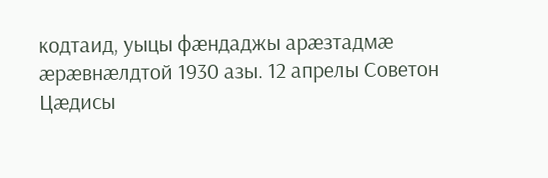кодтаид, уыцы фæндаджы арæзтадмæ æрæвнæлдтой 1930 азы. 12 апрелы Советон Цæдисы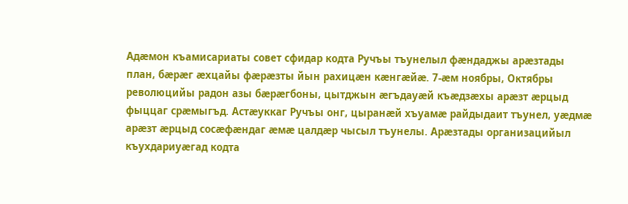Адæмон къамисариаты совет сфидар кодта Ручъы тъунелыл фæндаджы арæзтады план, бæрæг æхцайы фæрæзты йын рахицæн кæнгæйæ. 7-æм ноябры, Октябры революцийы радон азы бæрæгбоны, цытджын æгъдауæй къæдзæхы арæзт æрцыд фыццаг срæмыгъд. Астæуккаг Ручъы онг, цыранæй хъуамæ райдыдаит тъунел, уæдмæ арæзт æрцыд сосæфæндаг æмæ цалдæр чысыл тъунелы. Арæзтады организацийыл къухдариуæгад кодта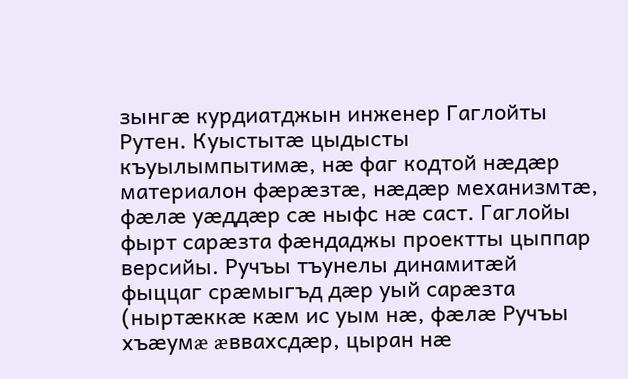зынгæ курдиатджын инженер Гаглойты Рутен. Куыстытæ цыдысты къуылымпытимæ, нæ фаг кодтой нæдæр материалон фæрæзтæ, нæдæр механизмтæ, фæлæ уæддæр сæ ныфс нæ саст. Гаглойы фырт сарæзта фæндаджы проектты цыппар версийы. Ручъы тъунелы динамитæй фыццаг срæмыгъд дæр уый сарæзта (ныртæккæ кæм ис уым нæ, фæлæ Ручъы хъæумæ æввахсдæр, цыран нæ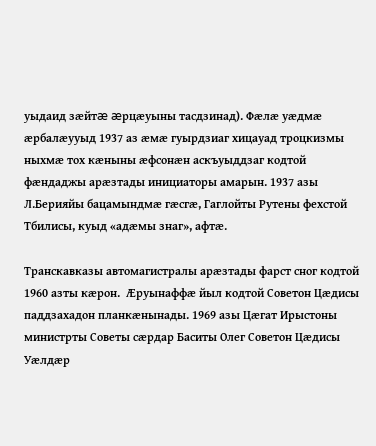уыдаид зæйтæ æрцæуыны тасдзинад). Фæлæ уæдмæ æрбалæууыд 1937 аз æмæ гуырдзиаг хицауад троцкизмы ныхмæ тох кæныны æфсонæн аскъуыддзаг кодтой фæндаджы арæзтады инициаторы амарын. 1937 азы Л.Берияйы бацамындмæ гæсгæ, Гаглойты Рутены фехстой Тбилисы, куыд «адæмы знаг», афтæ.

Транскавказы автомагистралы арæзтады фарст сног кодтой 1960 азты кæрон.  Æруынаффæ йыл кодтой Советон Цæдисы паддзахадон планкæнынады. 1969 азы Цæгат Ирыстоны министрты Советы сæрдар Баситы Олег Советон Цæдисы Уæлдæр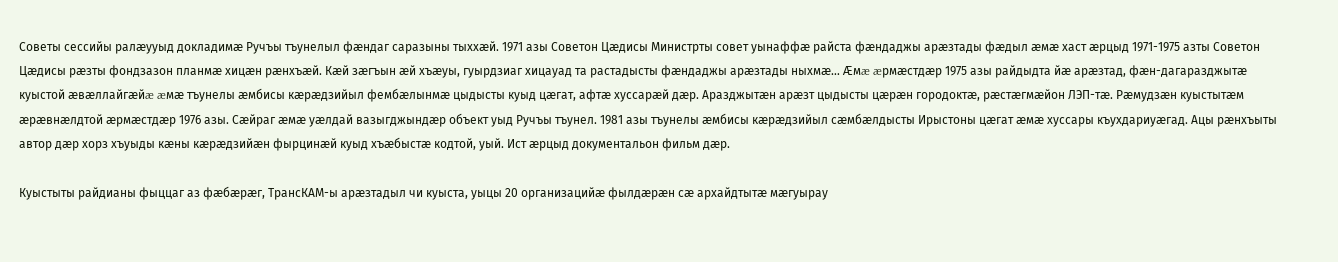Советы сессийы ралæууыд докладимæ Ручъы тъунелыл фæндаг саразыны тыххæй. 1971 азы Советон Цæдисы Министрты совет уынаффæ райста фæндаджы арæзтады фæдыл æмæ хаст æрцыд 1971-1975 азты Советон Цæдисы рæзты фондзазон планмæ хицæн рæнхъæй. Кæй зæгъын æй хъæуы, гуырдзиаг хицауад та растадысты фæндаджы арæзтады ныхмæ… Æмæ æрмæстдæр 1975 азы райдыдта йæ арæзтад, фæн-дагаразджытæ куыстой æвæллайгæйæ æмæ тъунелы æмбисы кæрæдзийыл фембæлынмæ цыдысты куыд цæгат, афтæ хуссарæй дæр. Аразджытæн арæзт цыдысты цæрæн городоктæ, рæстæгмæйон ЛЭП-тæ. Рæмудзæн куыстытæм æрæвнæлдтой æрмæстдæр 1976 азы. Сæйраг æмæ уæлдай вазыгджындæр объект уыд Ручъы тъунел. 1981 азы тъунелы æмбисы кæрæдзийыл сæмбæлдысты Ирыстоны цæгат æмæ хуссары къухдариуæгад. Ацы рæнхъыты автор дæр хорз хъуыды кæны кæрæдзийæн фырцинæй куыд хъæбыстæ кодтой, уый. Ист æрцыд документальон фильм дæр.

Куыстыты райдианы фыццаг аз фæбæрæг, ТрансКАМ-ы арæзтадыл чи куыста, уыцы 20 организацийæ фылдæрæн сæ архайдтытæ мæгуырау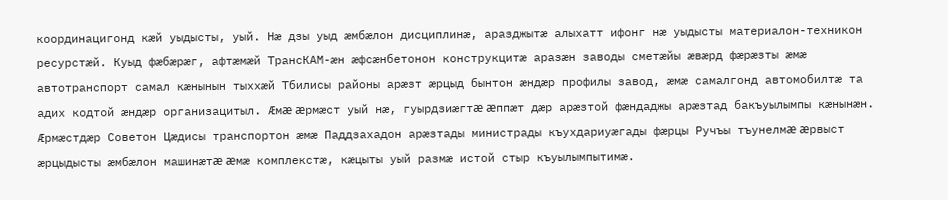координацигонд кæй уыдысты, уый. Нæ дзы уыд æмбæлон дисциплинæ, аразджытæ алыхатт ифонг нæ уыдысты материалон-техникон ресурстæй. Куыд фæбæрæг, афтæмæй ТрансКАМ-æн æфсæнбетонон конструкцитæ аразæн заводы сметæйы æвæрд фæрæзты æмæ автотранспорт самал кæнынын тыххæй Тбилисы районы арæзт æрцыд бынтон æндæр профилы завод, æмæ самалгонд автомобилтæ та адих кодтой æндæр организацитыл. Æмæ æрмæст уый нæ, гуырдзиæгтæ æппæт дæр арæзтой фæндаджы арæзтад бакъуылымпы кæнынæн. Æрмæстдæр Советон Цæдисы транспортон æмæ Паддзахадон арæзтады министрады къухдариуæгады фæрцы Ручъы тъунелмæ æрвыст æрцыдысты æмбæлон машинæтæ æмæ комплекстæ, кæцыты уый размæ истой стыр къуылымпытимæ.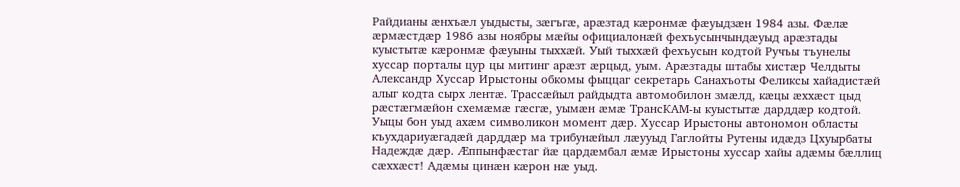Райдианы æнхъæл уыдысты, зæгъгæ, арæзтад кæронмæ фæуыдзæн 1984 азы. Фæлæ æрмæстдæр 1986 азы ноябры мæйы официалонæй фехъусынчындæуыд арæзтады куыстытæ кæронмæ фæуыны тыххæй. Уый тыххæй фехъусын кодтой Ручъы тъунелы хуссар порталы цур цы митинг арæзт æрцыд, уым. Арæзтады штабы хистæр Челдыты Александр Хуссар Ирыстоны обкомы фыццаг секретарь Санахъоты Феликсы хайадистæй алыг кодта сырх лентæ. Трассæйыл райдыдта автомобилон змæлд, кæцы æххæст цыд рæстæгмæйон схемæмæ гæсгæ, уымæн æмæ ТрансКАМ-ы куыстытæ дарддæр кодтой. Уыцы бон уыд ахæм символикон момент дæр. Хуссар Ирыстоны автономон областы къухдариуæгадæй дарддæр ма трибунæйыл лæууыд Гаглойты Рутены идæдз Цхуырбаты Надеждæ дæр. Æппынфæстаг йæ цардæмбал æмæ Ирыстоны хуссар хайы адæмы бæллиц сæххæст! Адæмы цинæн кæрон нæ уыд.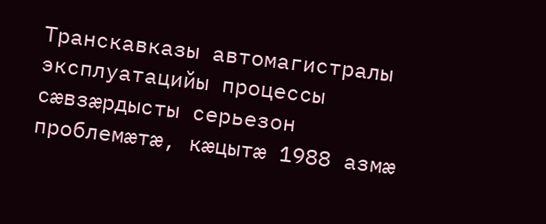Транскавказы автомагистралы эксплуатацийы процессы сæвзæрдысты серьезон проблемæтæ, кæцытæ 1988 азмæ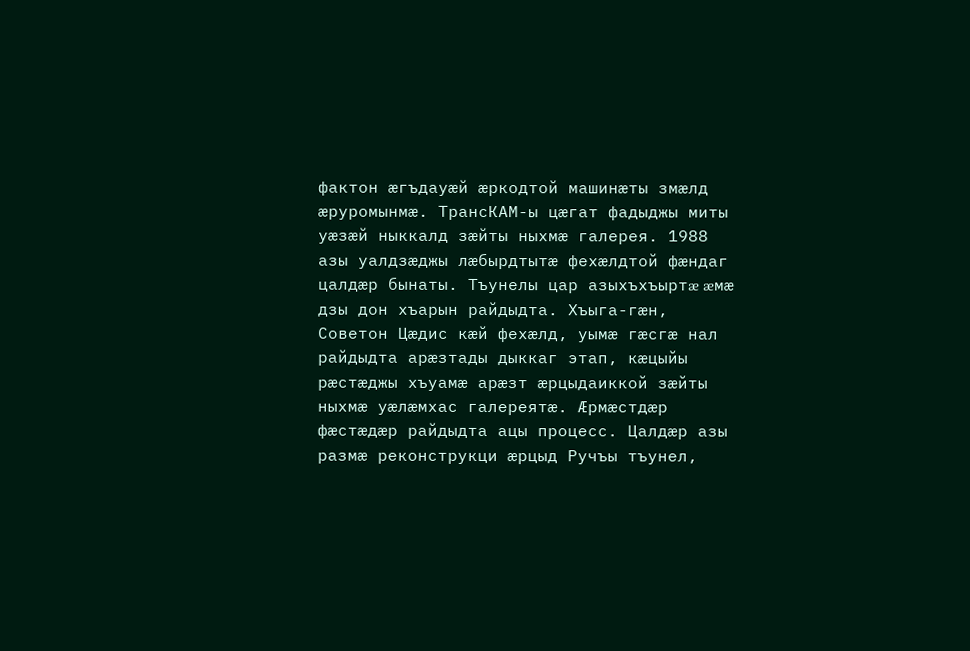фактон æгъдауæй æркодтой машинæты змæлд æруромынмæ. ТрансКАМ-ы цæгат фадыджы миты уæзæй ныккалд зæйты ныхмæ галерея. 1988 азы уалдзæджы лæбырдтытæ фехæлдтой фæндаг цалдæр бынаты. Тъунелы цар азыхъхъыртæ æмæ дзы дон хъарын райдыдта. Хъыга-гæн, Советон Цæдис кæй фехæлд, уымæ гæсгæ нал райдыдта арæзтады дыккаг этап, кæцыйы рæстæджы хъуамæ арæзт æрцыдаиккой зæйты ныхмæ уæлæмхас галереятæ. Æрмæстдæр фæстæдæр райдыдта ацы процесс. Цалдæр азы размæ реконструкци æрцыд Ручъы тъунел,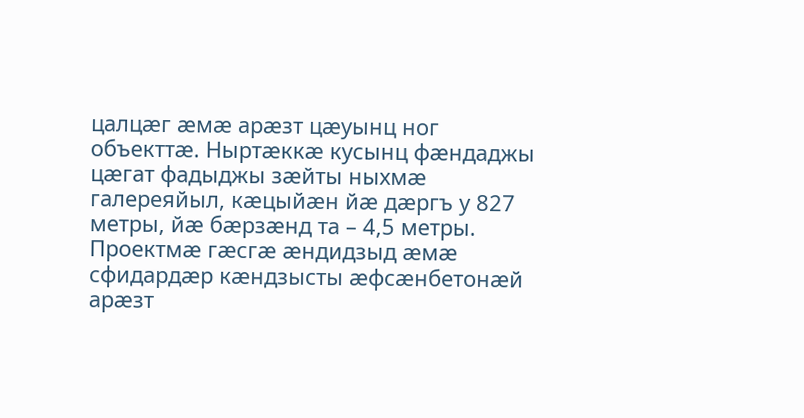цалцæг æмæ арæзт цæуынц ног объекттæ. Ныртæккæ кусынц фæндаджы цæгат фадыджы зæйты ныхмæ галереяйыл, кæцыйæн йæ дæргъ у 827 метры, йæ бæрзæнд та – 4,5 метры. Проектмæ гæсгæ æндидзыд æмæ сфидардæр кæндзысты æфсæнбетонæй арæзт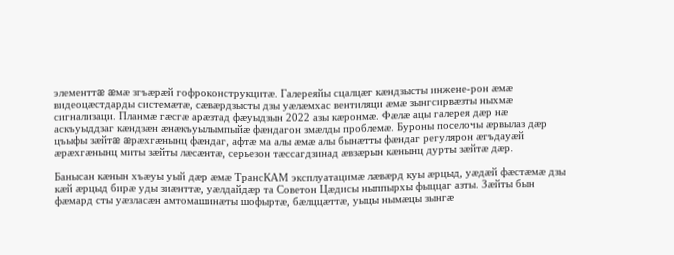элементтæ æмæ згъæрæй гофроконструкцитæ. Галереяйы сцалцæг кæндзысты инжене-рон æмæ видеоцæстдарды системæтæ, сæвæрдзысты дзы уæлæмхас вентиляци æмæ зынгсирвæзты ныхмæ сигнализаци. Планмæ гæсгæ арæзтад фæуыдзын 2022 азы кæронмæ. Фæлæ ацы галерея дæр нæ аскъуыддзаг кæндзæн æнæкъуылымпыйæ фæндагон змæлды проблемæ. Буроны поселочы æрвылаз дæр цъыфы зæйтæ æрæхгæнынц фæндаг, афтæ ма алы æмæ алы бынæтты фæндаг регулярон æгъдауæй æрæхгæнынц миты зæйты лæсæнтæ, серьезон тæссагдзинад æвзæрын кæнынц дурты зæйтæ дæр.

Банысан кæнын хъæуы уый дæр æмæ ТрансКАМ эксплуатацимæ лæвæрд куы æрцыд, уæдæй фæстæмæ дзы кæй æрцыд бирæ уды зиæнттæ, уæлдайдæр та Советон Цæдисы ныппырхы фыццаг азты. Зæйты бын фæмард сты уæзласæн амтомашинæты шофыртæ, бæлццæттæ, уыцы нымæцы зынгæ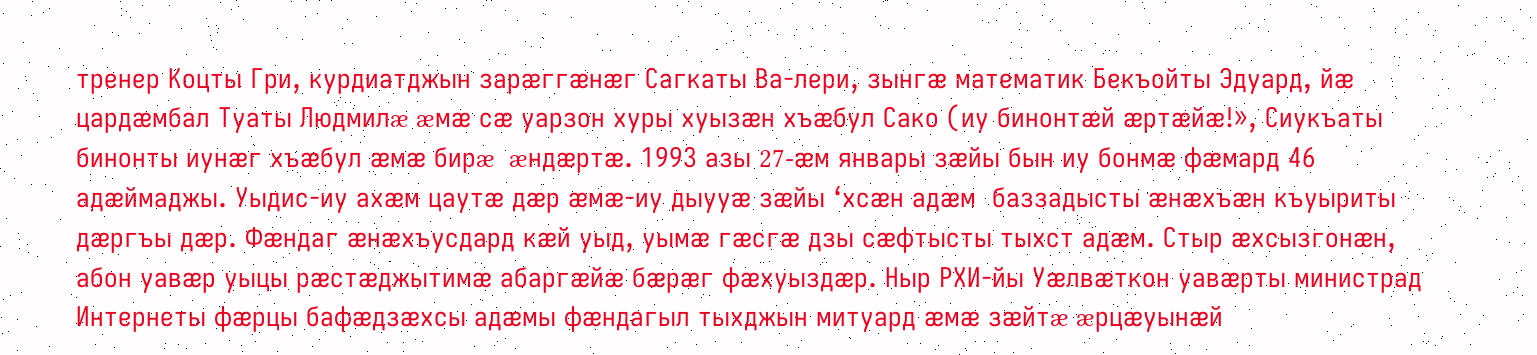тренер Коцты Гри, курдиатджын зарæггæнæг Сагкаты Ва-лери, зынгæ математик Бекъойты Эдуард, йæ цардæмбал Туаты Людмилæ æмæ сæ уарзон хуры хуызæн хъæбул Сако (иу бинонтæй æртæйæ!», Сиукъаты бинонты иунæг хъæбул æмæ бирæ  æндæртæ. 1993 азы 27-æм январы зæйы бын иу бонмæ фæмард 46 адæймаджы. Уыдис-иу ахæм цаутæ дæр æмæ-иу дыууæ зæйы ‘хсæн адæм  баззадысты æнæхъæн къуыриты дæргъы дæр. Фæндаг æнæхъусдард кæй уыд, уымæ гæсгæ дзы сæфтысты тыхст адæм. Стыр æхсызгонæн, абон уавæр уыцы рæстæджытимæ абаргæйæ бæрæг фæхуыздæр. Ныр РХИ-йы Уæлвæткон уавæрты министрад Интернеты фæрцы бафæдзæхсы адæмы фæндагыл тыхджын митуард æмæ зæйтæ æрцæуынæй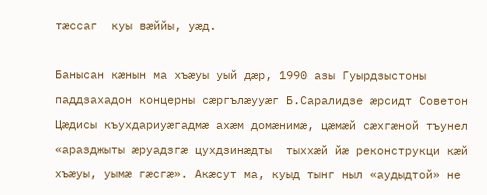тæссаг  куы вæййы, уæд.

Банысан кæнын ма хъæуы уый дæр, 1990 азы Гуырдзыстоны паддзахадон концерны сæргълæууæг Б.Саралидзе æрсидт Советон Цæдисы къухдариуæгадмæ ахæм домæнимæ, цæмæй сæхгæной тъунел «аразджыты æруадзгæ цухдзинæдты  тыххæй йæ реконструкци кæй хъæуы, уымæ гæсгæ». Акæсут ма, куыд тынг ныл «аудыдтой» не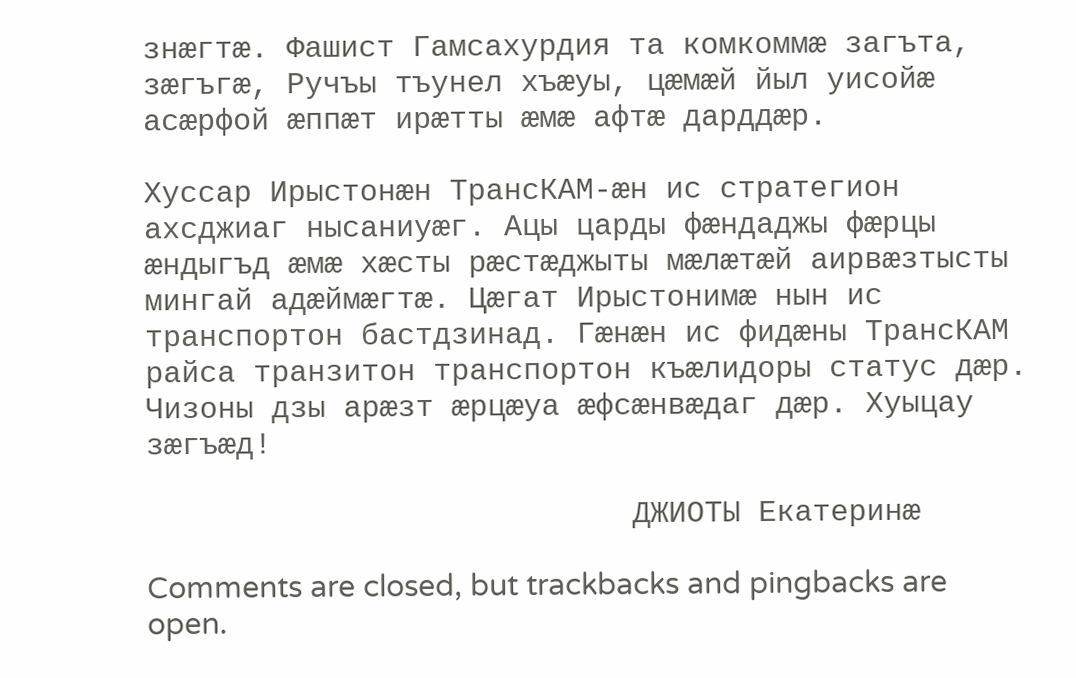знæгтæ. Фашист Гамсахурдия та комкоммæ загъта, зæгъгæ, Ручъы тъунел хъæуы, цæмæй йыл уисойæ асæрфой æппæт ирæтты æмæ афтæ дарддæр.

Хуссар Ирыстонæн ТрансКАМ-æн ис стратегион ахсджиаг нысаниуæг. Ацы царды фæндаджы фæрцы æндыгъд æмæ хæсты рæстæджыты мæлæтæй аирвæзтысты мингай адæймæгтæ. Цæгат Ирыстонимæ нын ис транспортон бастдзинад. Гæнæн ис фидæны ТрансКАМ райса транзитон транспортон къæлидоры статус дæр. Чизоны дзы арæзт æрцæуа æфсæнвæдаг дæр. Хуыцау зæгъæд!

                           ДЖИОТЫ Екатеринæ

Comments are closed, but trackbacks and pingbacks are open.